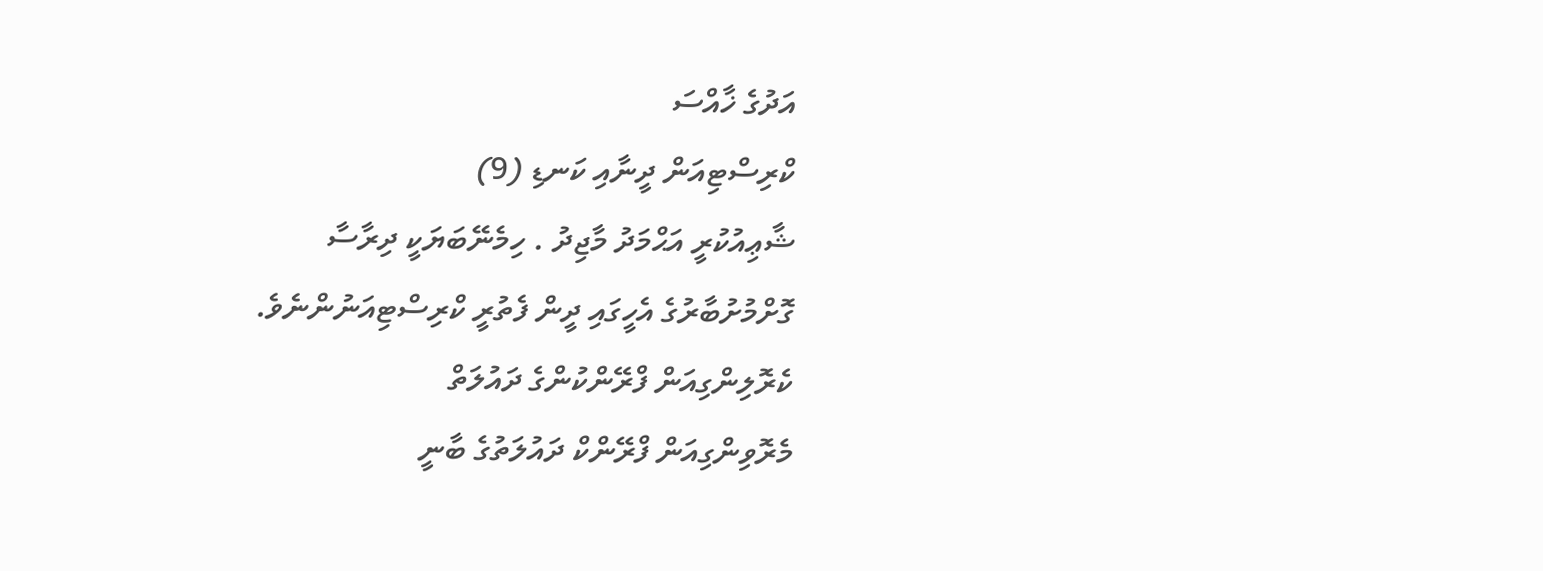އަދުގެ ޚާއްސަ
ކްރިސްޓިއަން ދީނާއި ކަނޑި (9)
ޝާޢިއުކުރީ އަޙްމަދު މާޖިދު . ހިމެނޭބަޔަކީ ދިރާސާ
ގޮށްމުށުބާރުގެ އެހީގައި ދީން ފެތުރީ ކްރިސްޓިއަނުންނެވެ.
ކެރޮލިންގިއަން ފްރޭންކުންގެ ދައުލަތް
މެރޮވިންގިއަން ފްރޭންކް ދައުލަތުގެ ބާނީ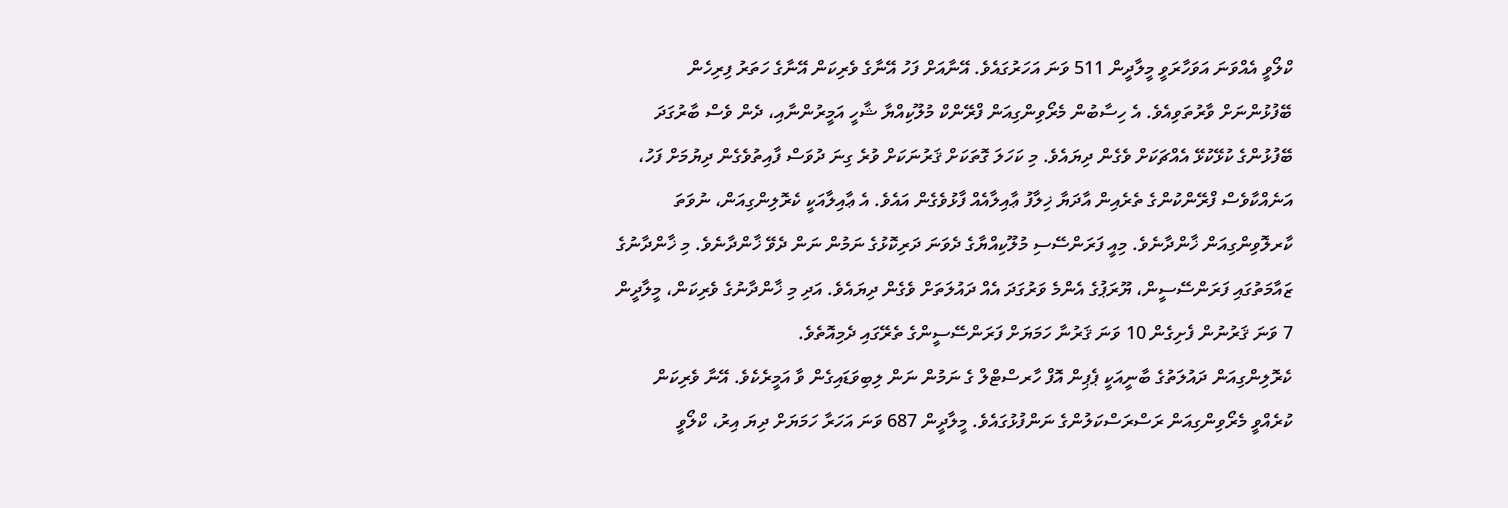ކްލޯވީ އެއްވަނަ އަވަހާރަވީ މީލާދީން 511 ވަނަ އަހަރުގައެވެ. އޭނާއަށް ފަހު އޭނާގެ ވެރިކަން އޭނާގެ ހަތަރު ފިރިހެން ބޭފުޅުންނަށް ވާރުތަވިއެވެ. އެ ހިސާބުން މެރޯވިންގިއަން ފްރޭންކް މުލޫކިއްޔާ ޝާހީ އަމީރުންނާއި، ދެން ވެސް ބާރުގަދަ ބޭފުޅުންގެ ކުޅޭކުޅޭ އެއްޗަކަށް ވެގެން ދިޔައެވެ. މި ކަހަލަ ގޮތަކަށް ޤަރުނަކަށް ވުރެ ގިނަ ދުވަސް ފާއިތުވެގެން ދިޔުމަށް ފަހު، އަނެއްކާވެސް ފްރޭންކުންގެ ތެރެއިން އާދަޔާ ޚިލާފު ޢާއިލާއެއް ފާޅުވެގެން އައެވެ. އެ ޢާއިލާއަކީ ކެރޮލިންގިއަން، ނުވަތަ ކާރލޮވިންގިއަން ޚާންދާނެވެ. މިއީ ފަރަންސޭސި މުލޫކިއްޔާގެ ދެވަނަ ދަރިކޮޅުގެ ނަމުން ނަން ދެވޭ ޚާންދާނެވެ. މި ޚާންދާނުގެ ޒައާމަތުގައި ފަރަންސޭސީން، ޔޫރަޕުގެ އެންމެ ވަރުގަދަ އެއް ދައުލަތަށް ވެގެން ދިޔައެވެ. އަދި މި ޚާންދާނުގެ ވެރިކަން، މީލާދީން 7 ވަނަ ޤަރުނުން ފެށިގެން 10 ވަނަ ޤަރުނާ ހަމަޔަށް ފަރަންސޭސީންގެ ތެރޭގައި ދެމިއޮތެވެ.
ކެރޮލިންގިއަން ދައުލަތުގެ ބާނީއަކީ ޕެޕިން އޮފް ހާރސްޓްލް ގެ ނަމުން ނަން ލިބިވަޑައިގެން ވާ އަމީރެކެވެ. އޭނާ ވެރިކަން ކުރެއްވީ މެރޯވިންގިއަން ރަސްރަސްކަލުންގެ ނަންފުޅުގައެވެ. މީލާދީން 687 ވަނަ އަހަރާ ހަމަޔަށް ދިޔަ އިރު، ކްލޯވީ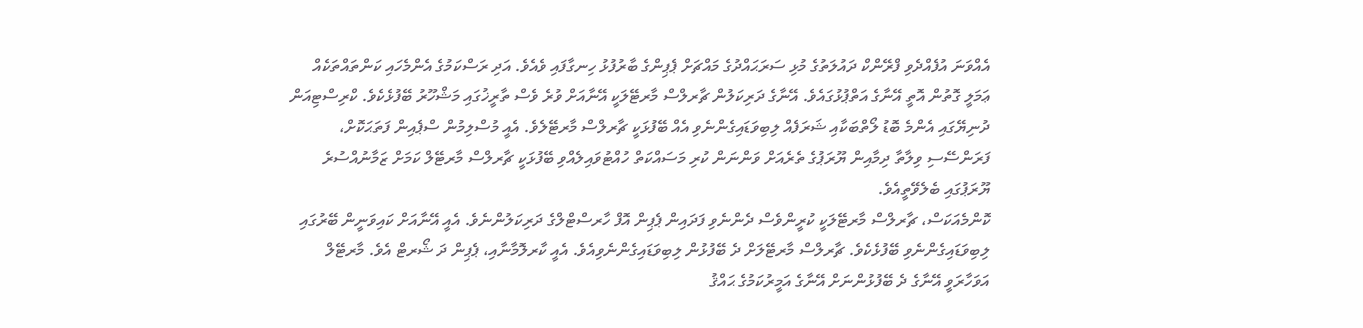އެއްވަނަ އުފެއްދެވި ފްރޭންކް ދައުލަތުގެ މުޅި ސަރަޙައްދުގެ މައްޗަށް ޕެޕިންގެ ބާރުފުޅު ހިނގާފައި ވެއެވެ. އަދި ރަސްކަމުގެ އެންމެހައި ކަންތައްތަކެއް ޢަމަލީ ގޮތުން އޮތީ އޭނާގެ އަތްޕުޅުގައެވެ. އޭނާގެ ދަރިކަލުން ޗާރލްސް މާރޓޭލަކީ އޭނާއަށް ވުރެ ވެސް ތާރީޚުގައި މަޝްހޫރު ބޭފުޅެކެވެ. ކްރިސްޓިއަން ދުނިޔޭގައި އެންމެ ބޮޑު ލޯތްބަކާއި ޝަރަފެއް ލިބިވަޑައިގެންނެވި އެއް ބޭފުޅަކީ ޗާރލްސް މާރޓޭލެވެ. އެއީ މުސްލިމުން ސްޕެއިން ފަތަޙަކޮށް، ފަރަންސޭސި ވިލާތާ ދިމާއިން ޔޫރަޕުގެ ތެރެއަށް ވަންނަން ކުރި މަސައްކަތް ހުއްޓުވައިލެއްވި ބޭފުޅަކީ ޗާރލްސް މާރޓޭލް ކަމަށް ޒަމާނުއްސުރެ ޔޫރަޕުގައި ބެލެވޭތީއެވެ.
ކޮންމެއަކަސް، ޗާރލްސް މާރޓޭލަކީ ކުރީންވެސް ދެންނެވި ފަދައިން ޕެޕިން އޮފް ހާރސްޓްލްގެ ދަރިކަލުންނެވެ. އެއީ އޭނާއަށް ކައިވަނީން ބޭރުގައި ލިބިވަޑައިގެންނެވި ބޭފުޅެކެވެ. ޗާރލްސް މާރޓޭލަށް ދެ ބޭފުޅުން ލިބިވަޑައިގެންނެވިއެވެ. އެއީ ކާރލޮމާނާއި، ޕެޕިން ދަ ޝޯރޓް އެވެ. މާރޓޭލް އަވަހާރަވީ އޭނާގެ ދެ ބޭފުޅުންނަށް އޭނާގެ އަމީރުކަމުގެ ޙައްޤު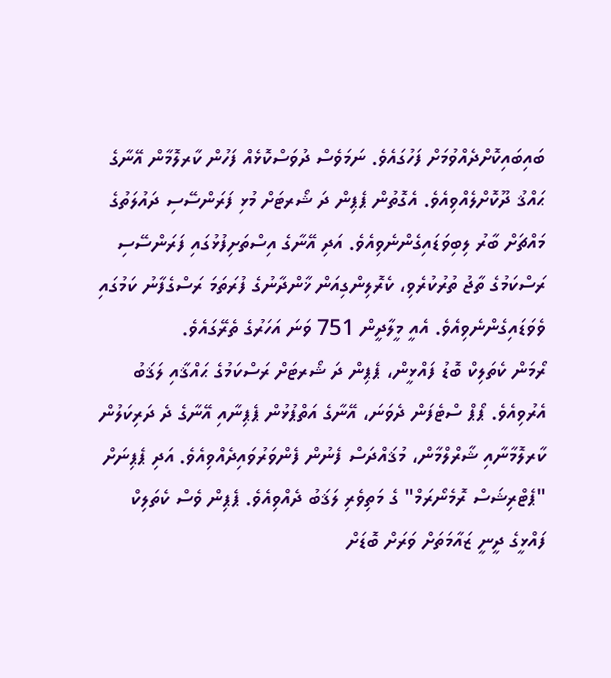ބައިބައިކޮށްދެއްވުމަށް ފަހުގައެވެ. ނަމަވެސް ދުވަސްކޮޅެއް ފަހުން ކާރލޮމާން އޭނާގެ ޙައްޤު ދޫކޮށްލެއްވިއެވެ. އެގޮތުން ޕެޕިން ދަ ޝޯރޓަށް މުޅި ފަރަންސޭސި ދައުލަތުގެ މައްޗަށް ބާރު ލިބިވަޑައިގެންނެވިއެވެ. އަދި އޭނާގެ އިސްތަށިފުޅުގައި ފަރަންސޭސި ރަސްކަމުގެ ތާޖު ތުރުކުރެވި، ކެރޮލިންގިއަން ޚާންދާނުގެ ފުރަތަމަ ރަސްގެފާނު ކަމުގައި ވެވަޑައިގެންނެވިއެވެ. އެއީ މީލާދީން 751 ވަނަ އަހަރުގެ ތެރޭގައެވެ.
ރޯމަން ކެތަލިކް ބޮޑު ފައްޅީން، ޕެޕިން ދަ ޝޯރޓަށް ރަސްކަމުގެ ޙައްޤާއި ލަޤަބު އެރުވިއެވެ. ޕޯޕް ސްޓެފަން ދެވަނަ، އޭނާގެ އަތްޕުޅުން ޕެޕިނާއި އޭނާގެ ދެ ދަރިކަލުން ކާރލޮމާނާއި ޝާރްލްމާން، މުޤައްދަސް ފެނުން ފެންވަރުވައިދެއްވިއެވެ. އަދި ޕެޕިނަށް "ޕެޓްރިޝަސް ރޮމެނޯރަމް" ގެ މަތިވެރި ލަޤަބު ދެއްވިއެވެ. ޕެޕިން ވެސް ކެތަލިކް ފައްޅީގެ ދީނީ ޒައާމަތަށް ވަރަށް ބޮޑަށް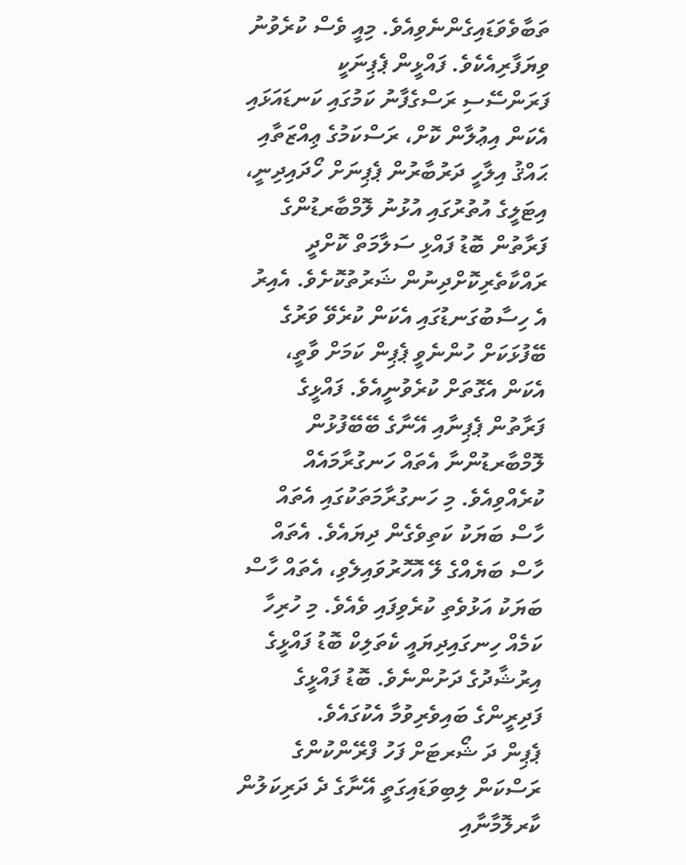ތަބާވެވަޑައިގެންނެވިއެވެ. މިއީ ވެސް ކުރެވުނު ވިޔަފާރިއެކެވެ. ފައްޅީން ޕެޕިނަކީ ފަރަންސޭސި ރަސްގެފާނު ކަމުގައި ކަނޑައަޅައި އެކަން އިޢުލާން ކޮށް، ރަސްކަމުގެ ޢިއްޒަތާއި ޙައްޤު އިލާހީ ދަރުބާރުން ޕެޕިނަށް ހޯދައިދިނީ، އިޓަލީގެ އުތުރުގައި އުޅުނު ލޮމްބާރޑުންގެ ފަރާތުން ބޮޑު ފައްޅި ސަލާމަތް ކޮށްދީ ރައްކާތެރިކޮށްދިނުން ޝަރުތުކޮށެވެ. އެއިރު އެ ހިސާބުގަނޑުގައި އެކަން ކުރެވޭ ވަރުގެ ބޭފުޅަކަށް ހުންނެވީ ޕެޕިން ކަމަށް ވާތީ، އެކަން އެގޮތަށް ކުރެވުނީއެވެ. ފައްޅީގެ ފަރާތުން ޕެޕިނާއި އޭނާގެ ބޭބޭފުޅުން ލޮމްބާރޑުންނާ އެތައް ހަނގުރާމައެއް ކުރެއްވިއެވެ. މި ހަނގުރާމަތަކުގައި އެތައް ހާސް ބަޔަކު ކަތިވެގެން ދިޔައެވެ. އެތައް ހާސް ބަޔެއްގެ ލޭ އޮހޮރުވައިލެވި، އެތައް ހާސް ބަޔަކު އަޅުވެތި ކުރެވިފައި ވެއެވެ. މި ހުރިހާ ކަމެއް ހިނގައިދިޔައީ ކެތަލިކް ބޮޑު ފައްޅީގެ އިރުޝާދުގެ ދަށުންނެވެ. ބޮޑު ފައްޅީގެ ފަދިރީންގެ ބައިވެރިވުމާ އެކުގައެވެ.
ޕެޕިން ދަ ޝޯރޓަށް ފަހު ފްރޭންކުންގެ ރަސްކަން ލިބިވަޑައިގަތީ އޭނާގެ ދެ ދަރިކަލުން ކާރލޮމާނާއި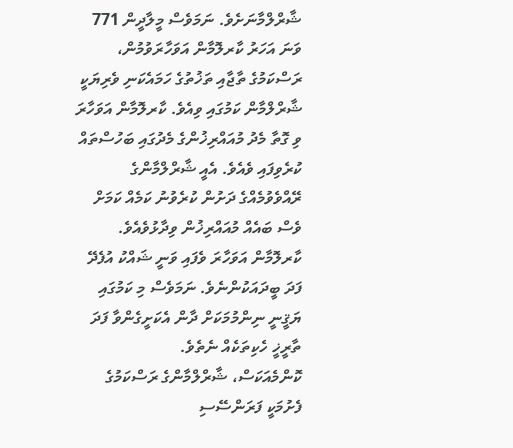ޝާރްލްމާނަށެވެ. ނަމަވެސް މީލާދީން 771 ވަނަ އަހަރު ކާރލޮމާން އަވަހާރަވުމުން، ރަސްކަމުގެ ތާޖާއި ތަޚުތުގެ ހަމައެކަނި ވެރިޔަކީ ޝާރްލްމާން ކަމުގައި ވިއެވެ. ކާރލޮމާން އަވަހާރަ ވި ގޮތާ މެދު މުއައްރިޚުންގެ މެދުގައި ބަހުސްތައް ކުރެވިފައި ވެއެވެ. އެއީ ޝާރްލްމާންގެ ރޭއްވެވުމެއްގެ ދަށުން ކުރެވުނު ކަމެއް ކަމަށް ވެސް ބައެއް މުއައްރިޚުން ވިދާޅުވެއެވެ. ކާރލޮމާން އަވަހާރަ ވެފައި ވަނީ ޝައްކު އުފެދޭ ފަދަ ބީދައަކުންނެވެ. ނަމަވެސް މި ކަމުގައި ޔަޤީނީ ނިންމުމަކަށް ދާން އެކަށީގެންވާ ފަދަ ތާރީޚީ ހެކިތަކެއް ނެތެވެ.
ކޮންމެއަކަސް، ޝާރްލްމާންގެ ރަސްކަމުގެ ފެށުމަކީ ފަރަންސޭސި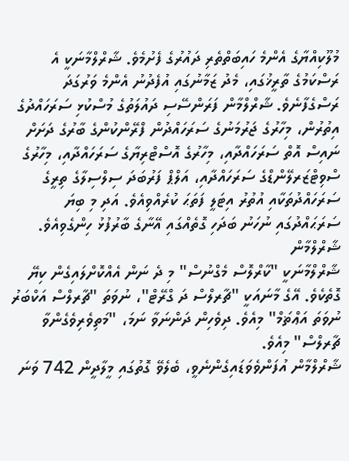މުލޫކިއްޔާގެ އެންމެ ހައިބަތްތެރި ދައުރުގެ ފެށުމެވެ. ޝާރްލްމާނަކީ އެ ރަސްކަމުގެ ތާރީޚުގައި، މެދު ޒަމާނުގައި އުފެދުނު އެންމެ ވަރުގަދަ ރަސްގެފާނެވެ. ޝާރްލްމާން ފަރަންސޭސި ދައުލަތުގެ މުސްކުޅި ސަރަހައްދުގެ އިތުރުން، މިހާރުގެ ޖަރުމަނުގެ ސަރަހައްދުން ފްރޭންކުންގެ ބާރުގެ ދަށަށް ނައިސް އޮތް ސަރަހައްދާއި، މިހާރުގެ އޮސްޓްރިޔާގެ ސަރަހައްދާއި، މިހާރުގެ ސްވިޓްޒަރލޭންޑްގެ ސަރަހައްދާއި، އަލްޕް ފަރުބަދަ ސިލްސިލާގެ ތިރީގެ ސަރަހައްދުތަކާއި އުތުރު އިޓަލީ ފަތަޙަ ކުރެއްވިއެވެ. އަދި މި ބިޔަ ސަރަޙައްދުގައި ނުހަނު ބަދަހި ގޮތެއްގައި އޭނާގެ ބާރުފުޅު ހިންގެވިއެވެ.
ޝާރްލްމާން
ޝާރްލްމާނަކީ "ކާރްލޮސް މެގްނުސް" މި ދެ ނަން އެއްކޮށްލައިގެން ކިޔޭ ގޮތެކެވެ. އޭގެ މާނައަކީ "ޗާރލްސް ދަ ގްރޭޓް"، ނުވަތަ "ޗާރލްސް އަކްބަރު ނުވަތަ އަޢްޡަމް" މިއެވެ. ދިވެހިން ދަންނަވާ ނަމަ، "މަތިވެރިވެގެންވާ ޗާރލްސް" މިއެވެ.
ޝާރްލްމާން އުފަންވެވަޑައިގެންނެވީ، ބެލެވޭ ގޮތުގައި މީލާދީން 742 ވަނަ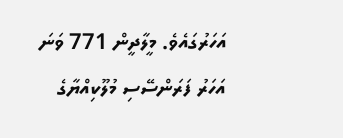އަހަރުގައެވެ. މީލާދީން 771 ވަނަ އަހަރު ފަރަންސޭސި މުލޫކިއްޔާގެ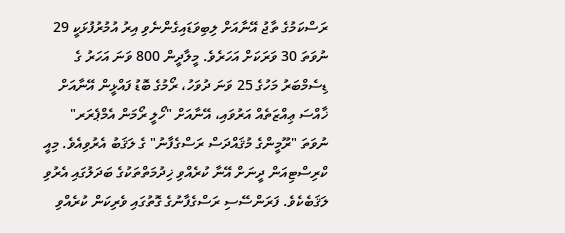ރަސްކަމުގެ ތާޖު އޭނާއަށް ލިބިވަޑައިގެންނެވި އިރު އުމުރުފުޅަކީ 29 ނުވަތަ 30 ވަރަކަށް އަހަރެވެ. މީލާދީން 800 ވަނަ އަހަރު ގެ ޑިސެމްބަރު މަހުގެ 25 ވަނަ ދުވަހު، ރޯމުގެ ބޮޑު ފައްޅީން އޭނާއަށް ޚާއްސަ ޢިއްޒަތެއް އަރުވައި، އޭނާއަށް "ހޯލީ ރޯމަން އެމްޕެރަރ" ނުވަތަ "ރޫމީންގެ މުޤައްދަސް ރަސްގެފާނު" ގެ ލަޤަބު އެރުވިއެވެ. މިއީ ކްރިސްޓިއަން ދީނަށް އޭނާ ކުރެއްވި ޚިދުމަތްތަކުގެ ބަދަލުގައި އެރުވި ލަޤަބެކެވެ. ފަރަންސޭސި ރަސްގެފާނުގެ ގޮތުގައި ވެރިކަން ކުރެއްވި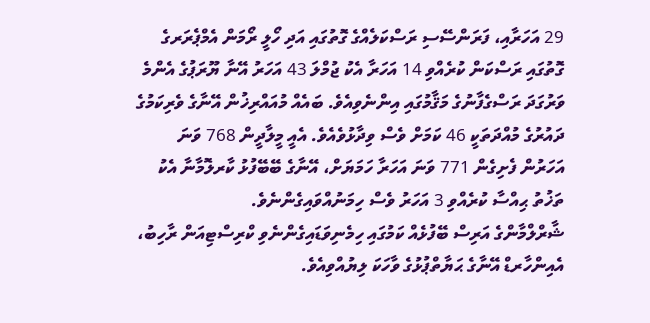29 އަހަރާއި، ފަރަންސޭސި ރަސްކަލެއްގެ ގޮތުގައި އަދި ހޯލީ ރޯމަން އެމްޕެރަރގެ ގޮތުގައި ރަސްކަން ކުރެއްވި 14 އަހަރާ އެކު ޖުމްލަ 43 އަހަރު އޭނާ ޔޫރަޕުގެ އެންމެ ވަރުގަދަ ރަސްގެފާނުގެ މަޤާމުގައި އިންނެވިއެވެ. ބައެއް މުއައްރިޚުން އޭނާގެ ވެރިކަމުގެ ދައުރުގެ މުއްދަތަކީ 46 ކަމަށް ވެސް ވިދާޅުވެއެވެ. އެއީ މީލާދީން 768 ވަނަ އަހަރުން ފެށިގެން 771 ވަނަ އަހަރާ ހަމަޔަށް، އޭނާގެ ބޭބޭފުޅު ކާރލޮމާނާ އެކު ތަޚުތު ޙިއްސާ ކުރެއްވި 3 އަހަރު ވެސް ހިމަނުއްވައިގެންނެވެ.
ޝާރްލްމާންގެ އަރިސް ބޭފުޅެއް ކަމުގައި ހިމެނިވަޑައިގެންނެވި ކްރިސްޓިއަން ރާހިބު، އެއިންހާރޑް އޭނާގެ ޙަޔާތްޕުޅުގެ ވާހަކަ ލިޔުއްވިއެވެ.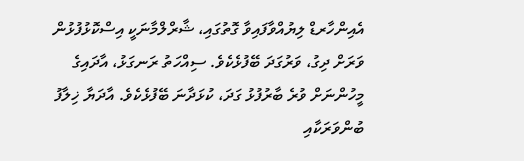އެއިންހާރޑް ލިޔުއްވާފައިވާ ގޮތުގައި، ޝާރްލްމާނަކީ އިސްކޮޅުފުޅުން ވަރަށް ދިގު، ވަރުގަދަ ބޭފުޅެކެވެ. ސިއްހަތު ރަނގަޅު، އާދައިގެ މީހުންނަށް ވުރެ ބާރުފުޅު ގަދަ، ކުޅަދާނަ ބޭފުޅެކެވެ. އާދަޔާ ޚިލާފު ބުންވަރަކާއި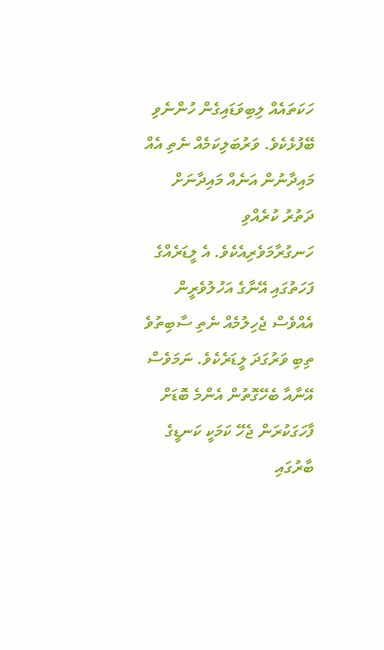ހަކަތައެއް ލިބިވަޑައިގެން ހުންނެވި ބޭފުޅެކެވެ. ވަރުބަލިކަމެއް ނެތި އެއް މައިދާނުން އަނެއް މައިދާނަށް ދަތުރު ކުރެއްވި ހަނގުރާމަވެރިއެކެވެ. އެ ލީޑަރެއްގެ ފަހަތުގައި އޭނާގެ އަހުލުވެރީން އެއްވެސް ޖެހިލުމެއް ނެތި ސާބިތުވެ ތިބި ވަރުގަދަ ލީޑަރެކެވެ. ނަމަވެސް އޭނާއާ ބެހޭގޮތުން އެންމެ ބޮޑަށް ފާހަގަކުރަން ޖެހޭ ކަމަކީ ކަނޑީގެ ބާރުގައި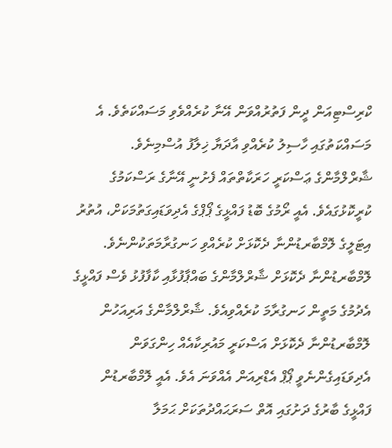ކްރިސްޓިއަން ދީން ފަތުރުއްވަން އޭނާ ކުރެއްވެވި މަސައްކަތެވެ. އެ މަސައްކަތުގައި ހާސިލު ކުރެއްވި އާދަޔާ ޚިލާފު އުސްމިނެވެ.
ޝާރްލްމާންގެ ޢަސްކަރީ ހަރަކާތްތައް ފެށުނީ އޭނާގެ ރަސްކަމުގެ ކުރީކޮޅުގައެވެ. އެއީ ރޯމުގެ ބޮޑު ފައްޅީގެ ޕޯޕްގެ އެދިވަޑައިގަތުމަކަށް، އުތުރު އިޓަލީގެ ލޮމްބާރޑުންނާ ދެކޮޅަށް ކުރެއްވި ހަނގުރާމަތަކުންނެވެ. ލޮމްބާރޑުންނާ ދެކޮޅަށް ޝާރްލްމާންގެ ބައްޕާފުޅާއި ކާފާފުޅު ވެސް ފައްޅީގެ އެދުމުގެ މަތީން ހަނގުރާމަ ކުރެއްވިއެވެ. ޝާރްލްމާންގެ އަރިއަހުން ލޮމްބާރޑުންނާ ދެކޮޅަށް އަސްކަރީ މައުރިކާއެއް ހިންގަވަން އެދިވަޑައިގެންނެވީ ޕޯޕް އެޑްރިއަން އެއްވަނަ އެވެ. އެއީ ލޮމްބާރޑުން ފައްޅީގެ ބާރުގެ ދަށުގައި އޮތް ސަރަޙައްދުތަކަށް ޙަމަލާ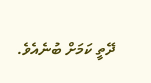ދޭތީ ކަމަށް ބުނެއެވެ.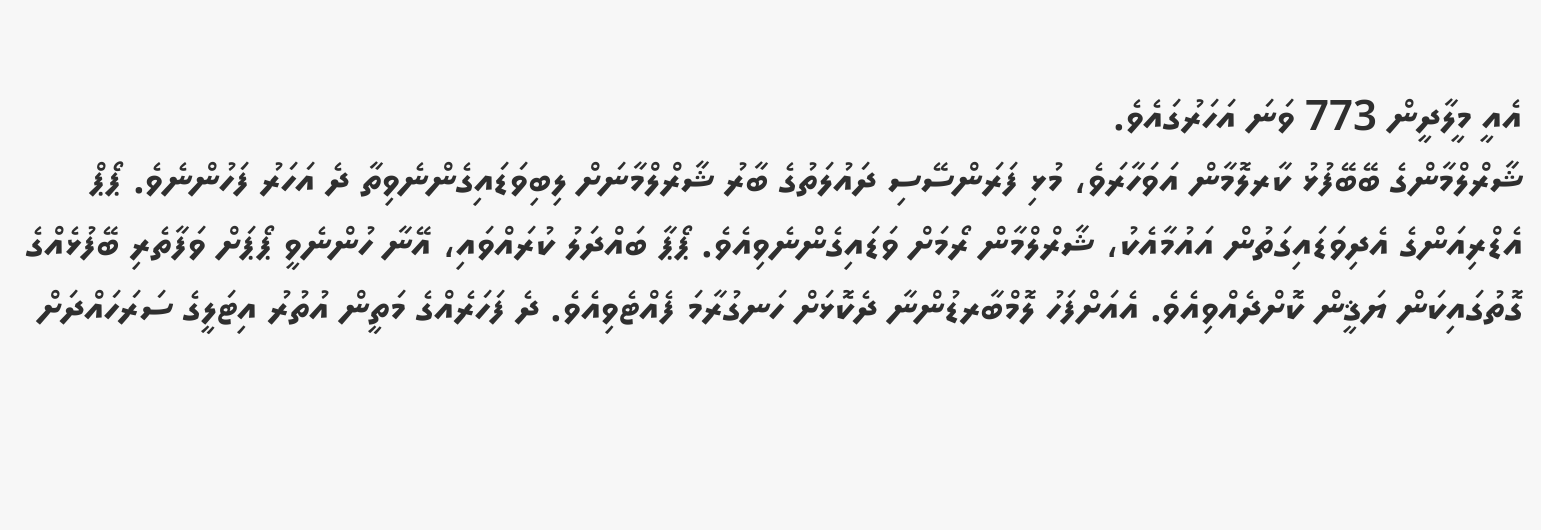އެއީ މީލާދީން 773 ވަނަ އަހަރުގައެވެ.
ޝާރްލްމާންގެ ބޭބޭފުޅު ކާރލޮމާން އަވަހާރަވެ، މުޅި ފަރަންސޭސި ދައުލަތުގެ ބާރު ޝާރްލްމާނަށް ލިބިވަޑައިގެންނެވިތާ ދެ އަހަރު ފަހުންނެވެ. ޕޯޕް އެޑްރިއަންގެ އެދިވަޑައިގަތުން އައުމާއެކު، ޝާރްލްމާން ރޯމަށް ވަޑައިގެންނެވިއެވެ. ޕޯޕާ ބައްދަލު ކުރައްވައި، އޭނާ ހުންނެވީ ޕޯޕަށް ވަފާތެރި ބޭފުޅެއްގެ ގޮތުގައިކަން ޔަޤީން ކޮށްދެއްވިއެވެ. އެއަށްފަހު ލޮމްބާރޑުންނާ ދެކޮޅަށް ހަނގުރާމަ ފެއްޓެވިއެވެ. ދެ ފަހަރެއްގެ މަތީން އުތުރު އިޓަލީގެ ސަރަހައްދަށް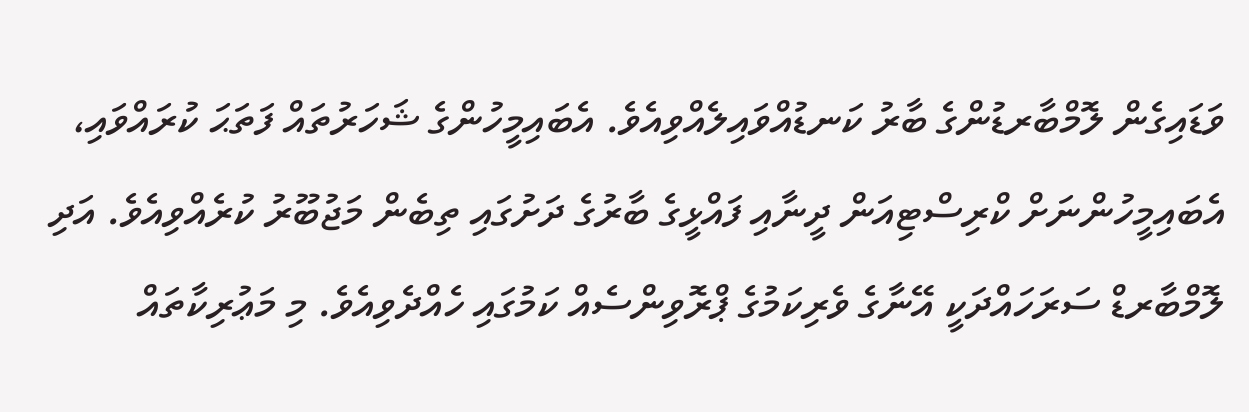ވަޑައިގެން ލޮމްބާރޑުންގެ ބާރު ކަނޑުއްވައިލެއްވިއެވެ. އެބައިމީހުންގެ ޝަހަރުތައް ފަތަޙަ ކުރައްވައި، އެބައިމީހުންނަށް ކްރިސްޓިއަން ދީނާއި ފައްޅީގެ ބާރުގެ ދަށުގައި ތިބެން މަޖުބޫރު ކުރެއްވިއެވެ. އަދި ލޮމްބާރޑް ސަރަހައްދަކީ އޭނާގެ ވެރިކަމުގެ ޕްރޮވިންސެއް ކަމުގައި ހެއްދެވިއެވެ. މި މަޢުރިކާތައް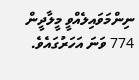ނިންމަވައިލެއްވީ މީލާދީން 774 ވަނަ އަހަރުގައެވެ.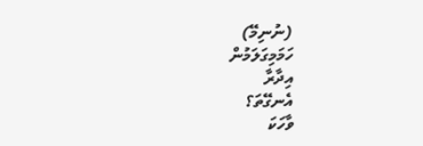(ނުނިމޭ)
ހަމަމިގަލަމުން
އިދާރާ
އެނގޭތަ؟
ވާހަކަ